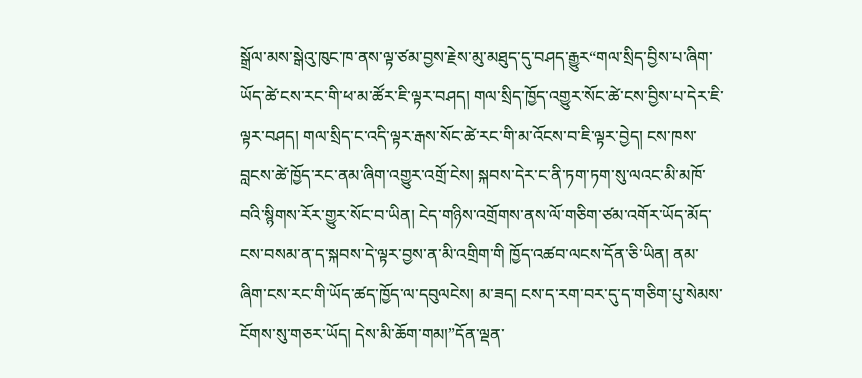སྒྲོལ་མས་སྒེའུ་ཁུང་ཁ་ནས་ལྟ་ཙམ་བྱས་རྗེས་མུ་མཐུད་དུ་བཤད་རྒྱུར“གལ་སྲིད་བྱིས་པ་ཞིག་ཡོད་ཚེ་ངས་རང་གི་ཕ་མ་ཚོར་ཇི་ལྟར་བཤད། གལ་སྲིད་ཁྱོད་འགྱུར་སོང་ཚེ་ངས་བྱིས་པ་དེར་ཇི་ལྟར་བཤད། གལ་སྲིད་ང་འདི་ལྟར་རྒས་སོང་ཚེ་རང་གི་མ་འོངས་བ་ཇི་ལྟར་བྱེད། ངས་ཁས་བླངས་ཚེ་ཁྱོད་རང་ནམ་ཞིག་འགྱུར་འགྲོ་ངེས། སྐབས་དེར་ང་ནི་ཏག་ཏག་སུ་ལའང་མི་མཁོ་བའི་སྙིགས་རོར་གྱུར་སོང་བ་ཡིན། ངེད་གཉིས་འགྲོགས་ནས་ལོ་གཅིག་ཙམ་འགོར་ཡོད་མོད་ངས་བསམ་ན་ད་སྐབས་དེ་ལྟར་བྱས་ན་མི་འགྲིག་གི ཁྱོད་འཚབ་ལངས་དོན་ཅི་ཡིན། ནམ་ཞིག་ངས་རང་གི་ཡོད་ཚད་ཁྱོད་ལ་དབུལངེས། མ་ཟད། ངས་ད་རག་བར་དུ་ད་གཅིག་པུ་སེམས་ངོགས་སུ་གཅར་ཡོད། དེས་མི་ཆོག་གམ།”དོན་ལྡན་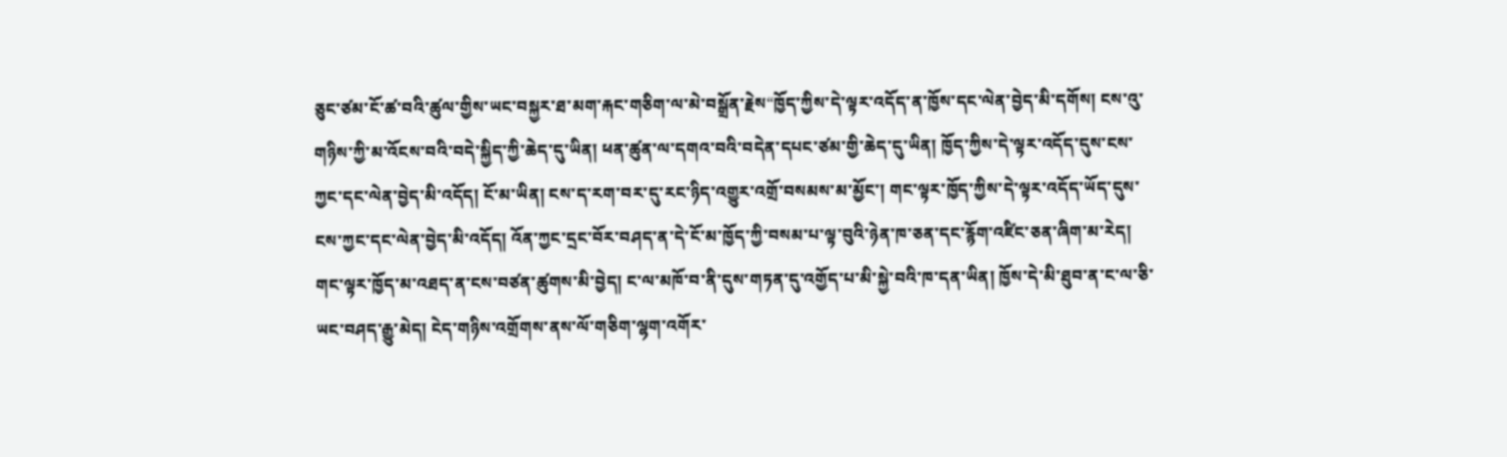ཅུང་ཙམ་ངོ་ཚ་བའི་ཚུལ་གྱིས་ཡང་བསྐྱར་ཐ་མག་རྐང་གཅིག་ལ་མེ་བསྒྲོན་རྗེས“ཁྱོད་ཀྱིས་དེ་ལྟར་འདོད་ན་ཁྱོས་དང་ལེན་བྱེད་མི་དགོས། ངས་འུ་གཉིས་ཀྱི་མ་འོངས་བའི་བདེ་སྐྱིད་ཀྱི་ཆེད་དུ་ཡིན། ཕན་ཚུན་ལ་དགའ་བའི་བདེན་དཔང་ཙམ་གྱི་ཆེད་དུ་ཡིན། ཁྱོད་ཀྱིས་དེ་ལྟར་འདོད་དུས་ངས་ཀྱང་དང་ལེན་བྱེད་མི་འདོད། ངོ་མ་ཡིན། ངས་ད་རག་བར་དུ་རང་ཉིད་འགྱུར་འགྲོ་བསམས་མ་མྱོང་། གང་ལྟར་ཁྱོད་ཀྱིས་དེ་ལྟར་འདོད་ཡོད་དུས་ངས་ཀྱང་དང་ལེན་བྱེད་མི་འདོད། འོན་ཀྱང་དྲང་བོར་བཤད་ན་དེ་ངོ་མ་ཁྱོད་ཀྱི་བསམ་པ་ལྟ་བུའི་ཉེན་ཁ་ཅན་དང་རྙོག་འཛིང་ཅན་ཞིག་མ་རེད། གང་ལྟར་ཁྱོད་མ་འཐད་ན་ངས་བཙན་ཚུགས་མི་བྱེད། ང་ལ་མཁོ་བ་ནི་དུས་གཏན་དུ་འགྱོད་པ་མི་སྐྱེ་བའི་ཁ་དན་ཡིན། ཁྱོས་དེ་མི་ཐུབ་ན་ང་ལ་ཅི་ཡང་བཤད་རྒྱུ་མེད། ངེད་གཉིས་འགྲོགས་ནས་ལོ་གཅིག་ལྷག་འགོར་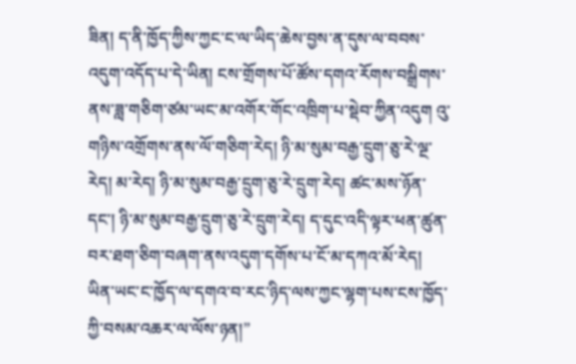ཟིན། ད་ནི་ཁྱོད་ཀྱིས་ཀྱང་ང་ལ་ཡིད་ཆེས་བྱས་ན་དུས་ལ་བབས་འདུག་འདོད་པ་དེ་ཡིན། ངས་གྲོགས་པོ་ཚོས་དགའ་རོགས་བསྒྲིགས་ནས་ཟླ་གཅིག་ཙམ་ཡང་མ་འགོར་གོང་འཁྲིག་པ་སྡེབ་ཀྱིན་འདུག འུ་གཉིས་འགྲོགས་ནས་ལོ་གཅིག་རེད། ཉི་མ་སུམ་བརྒྱ་དྲུག་ཅུ་རེ་ལྔ་རེད། མ་རེད། ཉི་མ་སུམ་བརྒྱ་དྲུག་ཅུ་རེ་དྲུག་རེད། ཚང་མས་ཉོན་དང་། ཉི་མ་སུམ་བརྒྱ་དྲུག་ཅུ་རེ་དྲུག་རེད། ད་དུང་འདི་ལྟར་ཕན་ཚུན་བར་ཐག་ཅིག་བཞག་ནས་འདུག་དགོས་པ་ངོ་མ་དཀའ་མོ་རེད། ཡིན་ཡང་ང་ཁྱོད་ལ་དགའ་བ་རང་ཉིད་ལས་ཀྱང་ལྷག་པས་ངས་ཁྱོད་ཀྱི་བསམ་འཆར་ལ་ལོས་ཉན།”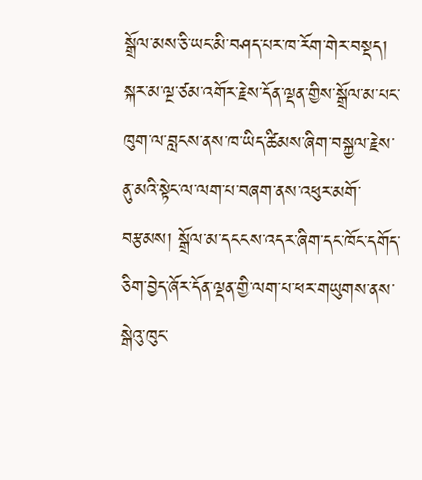སྒྲོལ་མས་ཅི་ཡང་མི་བཤད་པར་ཁ་རོག་གེར་བསྡད། སྐར་མ་ལྔ་ཙམ་འགོར་རྗེས་དོན་ལྡན་གྱིས་སྒྲོལ་མ་པང་ཁུག་ལ་བླངས་ནས་ཁ་ཡིད་ཚིམས་ཞིག་བསྐྱལ་རྗེས་ནུ་མའི་སྟེང་ལ་ལག་པ་བཞག་ནས་འཕུར་མགོ་བརྩམས། སྒྲོལ་མ་དངངས་འདར་ཞིག་དང་ཁོང་དགོད་ཅིག་བྱེད་ཞོར་དོན་ལྡན་གྱི་ལག་པ་ཕར་གཡུགས་ནས་སྒེའུ་ཁུང་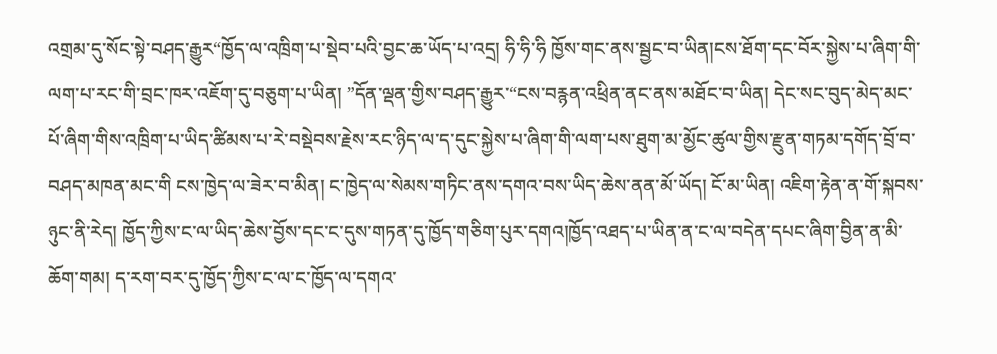འགྲམ་དུ་སོང་སྟེ་བཤད་རྒྱུར“ཁྱོད་ལ་འཁྲིག་པ་སྡེབ་པའི་བྱང་ཆ་ཡོད་པ་འདྲ། ཧི་ཧི་ཧི ཁྱོས་གང་ནས་སྦྱང་བ་ཡིན།ངས་ཐོག་དང་བོར་སྐྱེས་པ་ཞིག་གི་ལག་པ་རང་གི་བྲང་ཁར་འཇོག་དུ་བཅུག་པ་ཡིན། ”དོན་ལྡན་གྱིས་བཤད་རྒྱུར་“ངས་བརྙན་འཕྲིན་ནང་ནས་མཐོང་བ་ཡིན། དེང་སང་བུད་མེད་མང་པོ་ཞིག་གིས་འཁྲིག་པ་ཡིད་ཚིམས་པ་རེ་བསྡེབས་རྗེས་རང་ཉིད་ལ་ད་དུང་སྐྱེས་པ་ཞིག་གི་ལག་པས་ཐུག་མ་མྱོང་ཚུལ་གྱིས་རྫུན་གཏམ་དགོད་བྲོ་བ་བཤད་མཁན་མང་གི ངས་ཁྱེད་ལ་ཟེར་བ་མིན། ང་ཁྱེད་ལ་སེམས་གཏིང་ནས་དགའ་བས་ཡིད་ཆེས་ནན་མོ་ཡོད། ངོ་མ་ཡིན། འཇིག་རྟེན་ན་གོ་སྐབས་ཉུང་ནི་རེད། ཁྱོད་ཀྱིས་ང་ལ་ཡིད་ཆེས་བྱོས་དང་ང་དུས་གཏན་དུ་ཁྱོད་གཅིག་པུར་དགའ།ཁྱོད་འཐད་པ་ཡིན་ན་ང་ལ་བདེན་དཔང་ཞིག་བྱིན་ན་མི་ཆོག་གམ། ད་རག་བར་དུ་ཁྱོད་ཀྱིས་ང་ལ་ང་ཁྱོད་ལ་དགའ་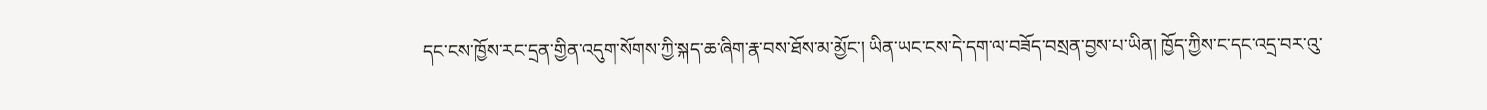དང་ངས་ཁྱོས་རང་དྲན་གྱིན་འདུག་སོགས་ཀྱི་སྐད་ཆ་ཞིག་རྣ་བས་ཐོས་མ་མྱོང་། ཡིན་ཡང་ངས་དེ་དག་ལ་བཟོད་བསྲན་བྱས་པ་ཡིན། ཁྱོད་ཀྱིས་ང་དང་འདྲ་བར་འུ་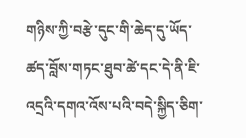གཉིས་ཀྱི་བརྩེ་དུང་གི་ཆེད་དུ་ཡོད་ཚད་བློས་གཏང་ཐུབ་ཚེ་དང་དེ་ནི་ཇི་འདྲའི་དགའ་འོས་པའི་བདེ་སྐྱིད་ཅིག་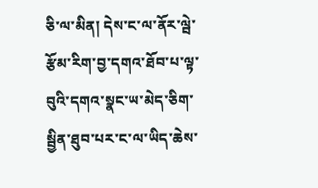ཅི་ལ་མིན། དེས་ང་ལ་ནོར་ལྦེ་རྩོམ་རིག་བྱ་དགའ་ཐོབ་པ་ལྟ་བུའི་དགའ་སྣང་ཡ་མེད་ཅིག་སྦྱིན་ཐུབ་པར་ང་ལ་ཡིད་ཆེས་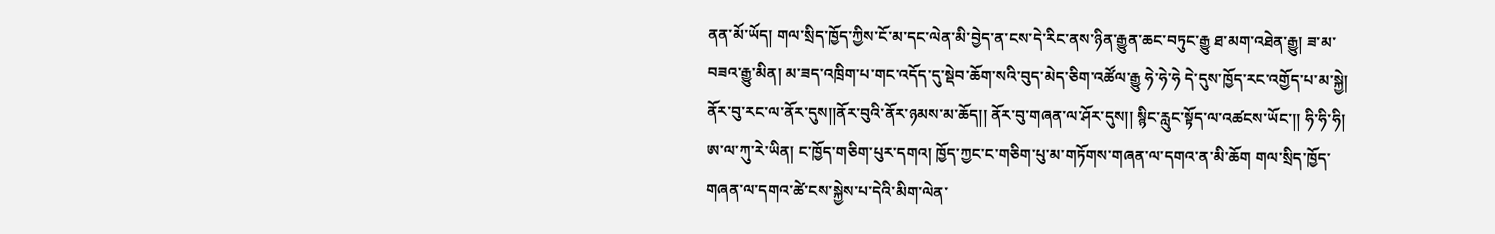ནན་མོ་ཡོད། གལ་སྲིད་ཁྱོད་ཀྱིས་ངོ་མ་དང་ལེན་མི་བྱེད་ན་ངས་དེ་རིང་ནས་ཉིན་རྒྱུན་ཆང་བཏུང་རྒྱུ ཐ་མག་འཐེན་རྒྱུ། ཟ་མ་བཟའ་རྒྱུ་མིན། མ་ཟད་འཁྲིག་པ་གང་འདོད་དུ་སྡེབ་ཆོག་སའི་བུད་མེད་ཅིག་འཚོལ་རྒྱུ ཧེ་ཧེ་ཧེ དེ་དུས་ཁྱོད་རང་འགྱོད་པ་མ་སྐྱེ། ནོར་བུ་རང་ལ་ནོར་དུས།།ནོར་བུའི་ནོར་ཉམས་མ་ཆོད།། ནོར་བུ་གཞན་ལ་ཤོར་དུས།། སྙིང་རླུང་སྟོད་ལ་འཚངས་ཡོང་།། ཧི་ཧི་ཧི། ཨ་ལ་ཀུ་རེ་ཡིན། ང་ཁྱོད་གཅིག་པུར་དགའ། ཁྱོད་ཀྱང་ང་གཅིག་པུ་མ་གཏོགས་གཞན་ལ་དགའ་ན་མི་ཆོག གལ་སྲིད་ཁྱོད་གཞན་ལ་དགའ་ཚེ་ངས་སྐྱེས་པ་དེའི་མིག་ལེན་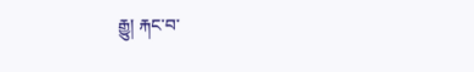རྒྱུ། རྐང་བ་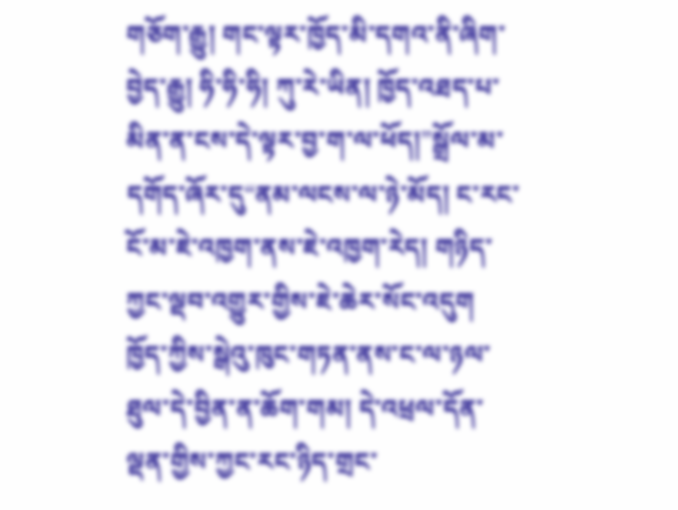གཅོག་རྒྱུ། གང་ལྟར་ཁྱོད་མི་དགའ་ནི་ཞིག་བྱེད་རྒྱུ། ཧི་ཧི་ཧི། ཀུ་རེ་ཡིན། ཁྱོད་འཐད་པ་མིན་ན་ངས་དེ་ལྟར་བྱ་ག་ལ་ཕོད།”སྒྲོལ་མ་དགོད་ཞོར་དུ“ནམ་ལངས་ལ་ཉེ་མོད། ང་རང་ངོ་མ་ཇེ་འཁྱག་ནས་ཇེ་འཁྱག་རེད། གཉིད་ཀྱང་ལྡབ་འགྱུར་གྱིས་ཇེ་ཆེར་སོང་འདུག ཁྱོད་ཀྱིས་སྒེའུ་ཁུང་གཏན་ནས་ང་ལ་ཉལ་ཐུལ་དེ་བྱིན་ན་ཆོག་གམ། དེ་འཕྲལ་དོན་ལྡན་གྱིས་ཀྱང་རང་ཉིད་གྲང་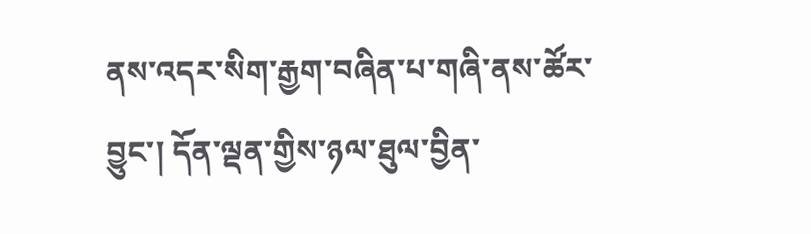ནས་འདར་སིག་རྒྱག་བཞིན་པ་གཞི་ནས་ཚོར་བྱུང་། དོན་ལྡན་གྱིས་ཉལ་ཐུལ་བྱིན་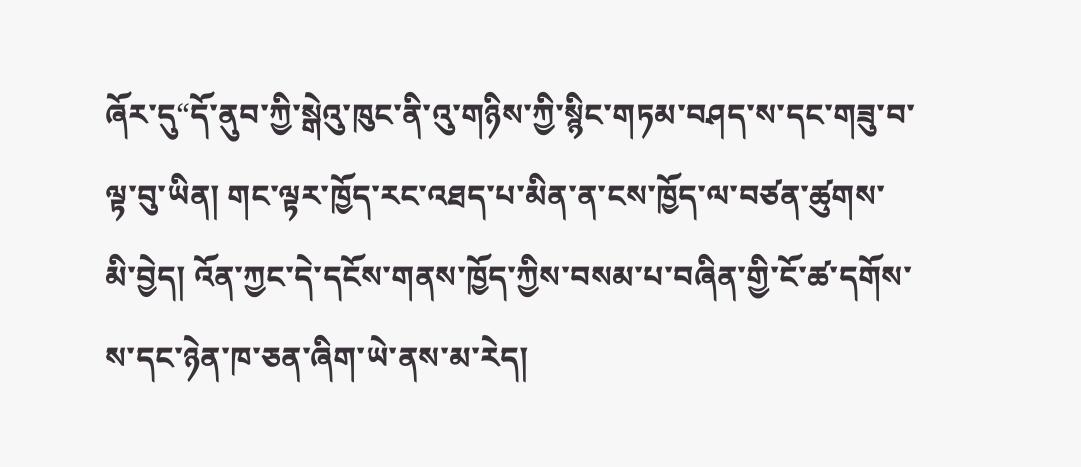ཞོར་དུ“དོ་ནུབ་ཀྱི་སྒེའུ་ཁུང་ནི་འུ་གཉིས་ཀྱི་སྙིང་གཏམ་བཤད་ས་དང་གཟུ་བ་ལྟ་བུ་ཡིན། གང་ལྟར་ཁྱོད་རང་འཐད་པ་མིན་ན་ངས་ཁྱོད་ལ་བཙན་ཚུགས་མི་བྱེད། འོན་ཀྱང་དེ་དངོས་གནས་ཁྱོད་ཀྱིས་བསམ་པ་བཞིན་གྱི་ངོ་ཚ་དགོས་ས་དང་ཉེན་ཁ་ཅན་ཞིག་ཡེ་ནས་མ་རེད།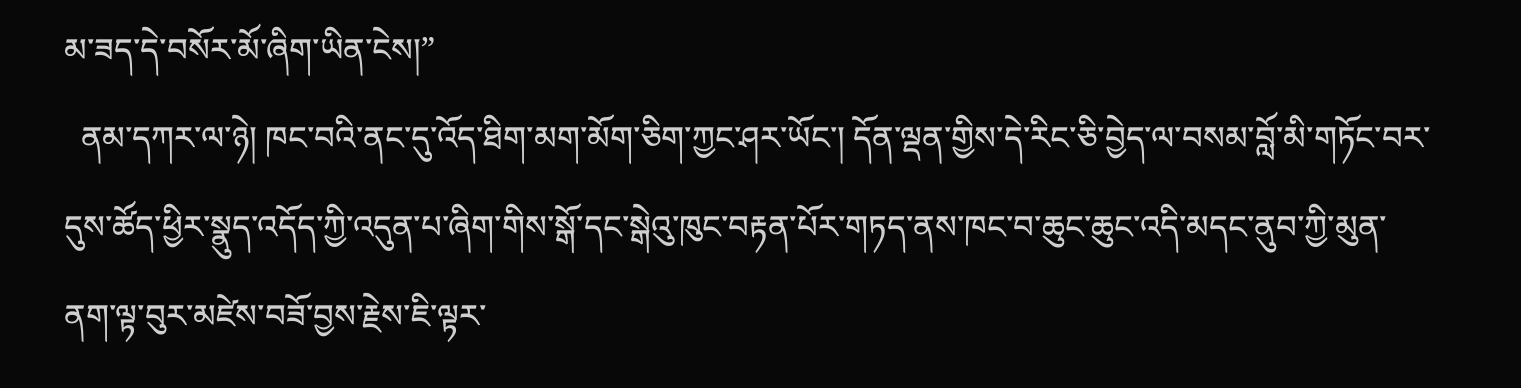མ་ཟད་དེ་བསོར་མོ་ཞིག་ཡིན་ངེས།”
  ནམ་དཀར་ལ་ཉེ། ཁང་བའི་ནང་དུ་འོད་ཐིག་མག་མོག་ཅིག་ཀྱང་ཤར་ཡོང་། དོན་ལྡན་གྱིས་དེ་རིང་ཅི་བྱེད་ལ་བསམ་བློ་མི་གཏོང་བར་དུས་ཚོད་ཕྱིར་སྣུད་འདོད་ཀྱི་འདུན་པ་ཞིག་གིས་སྒོ་དང་སྒེའུ་ཁུང་བརྟན་པོར་གཏད་ནས་ཁང་བ་ཆུང་ཆུང་འདི་མདང་ནུབ་ཀྱི་མུན་ནག་ལྟ་བུར་མཛེས་བཟོ་བྱས་རྗེས་ཇི་ལྟར་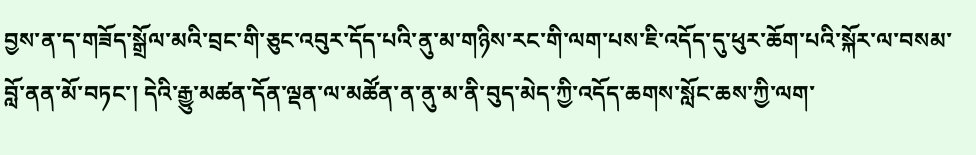བྱས་ན་ད་གཟོད་སྒྲོལ་མའི་བྲང་གི་ཅུང་འབུར་དོད་པའི་ནུ་མ་གཉིས་རང་གི་ལག་པས་ཇི་འདོད་དུ་ཕུར་ཆོག་པའི་སྐོར་ལ་བསམ་བློ་ནན་མོ་བཏང་། དེའི་རྒྱུ་མཚན་དོན་ལྡན་ལ་མཚོན་ན་ནུ་མ་ནི་བུད་མེད་ཀྱི་འདོད་ཆགས་སློང་ཆས་ཀྱི་ལག་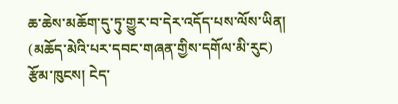ཆ་ཆེས་མཆོག་དུ་ཏུ་གྱུར་བ་དེར་འདོད་པས་ལོས་ཡིན།
(མཆོད་མེའི་པར་དབང་གཞན་གྱིས་དགོལ་མི་རུང)
རྩོམ་ཁུངས། ངེད་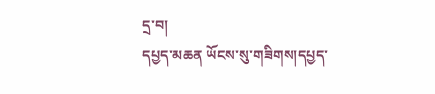དྲ་བ།
དཔྱད་མཆན ཡོངས་སུ་གཟིགས།དཔྱད་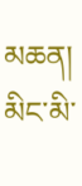མཆན།
མིང་མི་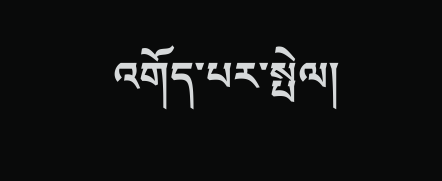འགོད་པར་སྤེལ།